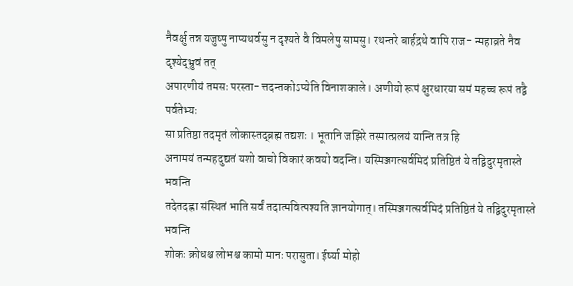नैवर्क्षु तन्न यजुष्षु नाप्यथर्वसु न दृश्यते वै विमलेषु सामसु। रथन्तरे बार्हद्रथे वापि राज- न्महाव्रते नैव दृश्येद्भ्रुवं तत्
अपारणीयं तमसः परस्ता- त्तदन्तकोऽप्येति विनाशकाले। अणीयो रूपं क्षुरधारया समं महच्च रूपं तद्वै पर्वतेभ्यः
सा प्रतिष्ठा तदमृतं लोकास्तद्ब्रह्म तद्यशः । भूतानि जझिरे तस्मात्प्रलयं यान्ति तत्र हि
अनामयं तन्महदुद्यतं यशो वाचो विकारं कवयो वदन्ति। यस्मिञ्जगत्सर्वमिदं प्रतिष्ठितं ये तद्विदुरमृतास्ते भवन्ति
तदेतदह्ना संस्थितं भाति सर्वं तदात्मवित्पश्यति ज्ञानयोगात्। तस्मिञ्जगत्सर्वमिदं प्रतिष्ठितं ये तद्विदुरमृतास्ते भवन्ति
शोकः क्रोधश्च लोभश्च कामो मानः परासुता। ईर्ष्या मोहो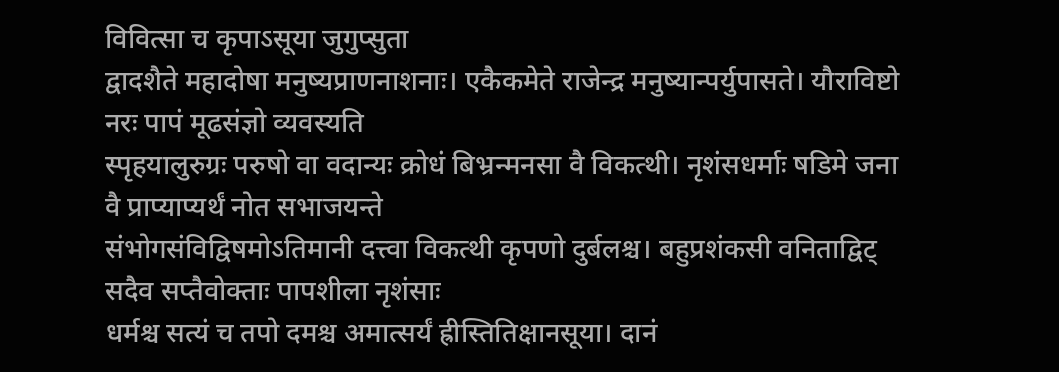विवित्सा च कृपाऽसूया जुगुप्सुता
द्वादशैते महादोषा मनुष्यप्राणनाशनाः। एकैकमेते राजेन्द्र मनुष्यान्पर्युपासते। यौराविष्टो नरः पापं मूढसंज्ञो व्यवस्यति
स्पृहयालुरुग्रः परुषो वा वदान्यः क्रोधं बिभ्रन्मनसा वै विकत्थी। नृशंसधर्माः षडिमे जना वै प्राप्याप्यर्थं नोत सभाजयन्ते
संभोगसंविद्विषमोऽतिमानी दत्त्वा विकत्थी कृपणो दुर्बलश्च। बहुप्रशंकसी वनिताद्विट् सदैव सप्तैवोक्ताः पापशीला नृशंसाः
धर्मश्च सत्यं च तपो दमश्च अमात्सर्यं ह्रीस्तितिक्षानसूया। दानं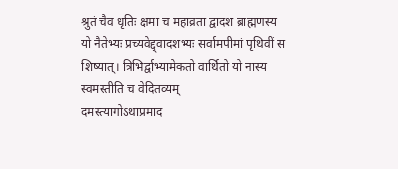श्रुतं चैव धृतिः क्षमा च महाव्रता द्वादश ब्राह्मणस्य
यो नैतेभ्यः प्रच्यवेद्द्वादशभ्यः सर्वामपीमां पृथिवीं स शिष्यात्। त्रिभिर्द्वाभ्यामेकतो वार्थितो यो नास्य स्वमस्तीति च वेदितव्यम्
दमस्त्यागोऽथाप्रमाद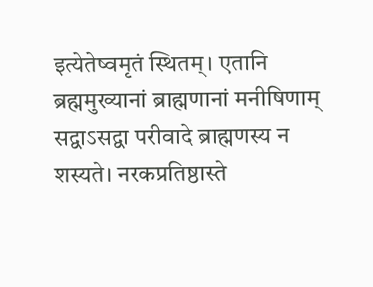इत्येतेष्वमृतं स्थितम्। एतानि ब्रह्ममुख्यानां ब्राह्मणानां मनीषिणाम्
सद्वाऽसद्वा परीवादे ब्राह्मणस्य न शस्यते। नरकप्रतिष्ठास्ते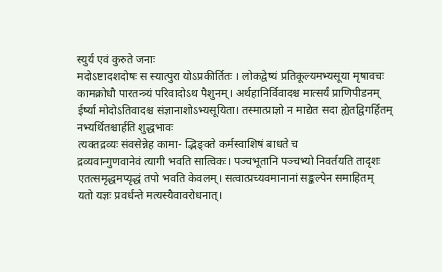स्युर्य एवं कुरुते जनाः
मदोऽष्टादशदोषः स स्यात्पुरा योऽप्रकीर्तितः । लोकद्वेष्यं प्रतिकूल्यमभ्यसूया मृषावचः
कामक्रोधौ पारतन्त्र्यं परिवादोऽथ पैशुनम्। अर्थहानिर्विवादश्च मात्सर्यं प्राणिपीडनम्
ईर्ष्या मोदोऽतिवादश्च संज्ञानाशोऽभ्यसूयिता। तस्मात्प्राज्ञो न माद्येत सदा ह्येतद्विगर्हितम्
नभ्यर्थितश्चार्हति शुद्धभावः
त्यक्तद्रव्यः संवसेन्नेह कामा- द्भिङ्क्ते कर्मस्वाशिषं बाधते च
द्रव्यवान्गुणवानेवं त्यागी भवति सात्विकः। पञ्चभूतानि पञ्चभ्यो निवर्तयति तादृशः
एतत्समृद्धमप्यृद्धं तपो भवति केवलम्। सत्वात्प्रच्यवमानानां सङ्कल्पेन समाहितम्
यतो यज्ञः प्रवर्धन्ते मत्यस्यैवावरोधनात्।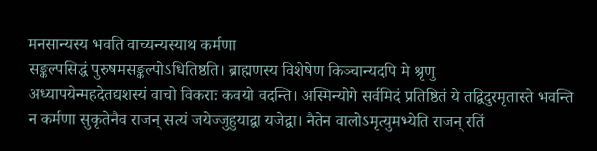मनसान्यस्य भवति वाच्यन्यस्याथ कर्मणा
सङ्कल्पसिद्धं पुरुषमसङ्कल्पोऽधितिष्ठति। ब्राह्मणस्य विशेषेण किञ्चान्यदपि मे श्रृणु
अध्यापयेन्महदेतद्यशस्यं वाचो विकराः कवयो वदन्ति। अस्मिन्योगे सर्वमिदं प्रतिष्ठितं ये तद्विदुरमृतास्ते भवन्ति
न कर्मणा सुकृतेनैव राजन् सत्यं जयेज्जुहुयाद्वा यजेद्वा। नैतेन वालोऽमृत्युमभ्येति राजन् रतिं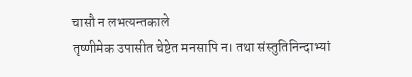चासौ न लभत्यन्तकाले
तृष्णीमेक उपासीत चेष्टेत मनसापि न। तथा संस्तुतिनिन्दाभ्यां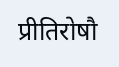प्रीतिरोषौ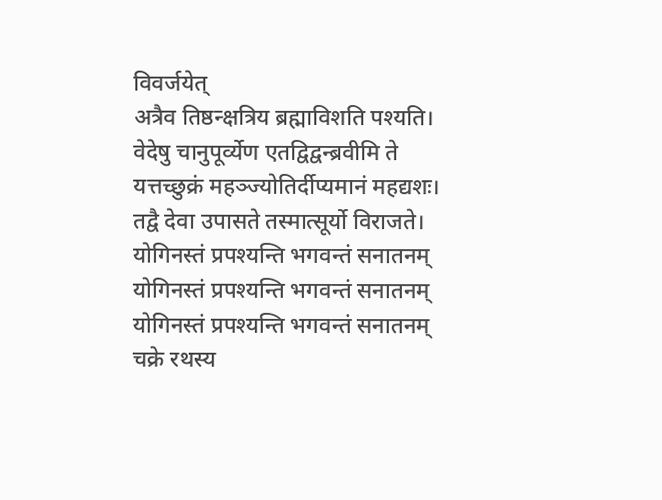विवर्जयेत्
अत्रैव तिष्ठन्क्षत्रिय ब्रह्माविशति पश्यति। वेदेषु चानुपूर्व्येण एतद्विद्वन्ब्रवीमि ते
यत्तच्छुक्रं महञ्ज्योतिर्दीप्यमानं महद्यशः। तद्वै देवा उपासते तस्मात्सूर्यो विराजते। योगिनस्तं प्रपश्यन्ति भगवन्तं सनातनम्
योगिनस्तं प्रपश्यन्ति भगवन्तं सनातनम्
योगिनस्तं प्रपश्यन्ति भगवन्तं सनातनम्
चक्रे रथस्य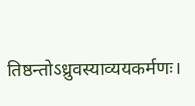तिष्ठन्तोऽध्रुवस्याव्ययकर्मणः।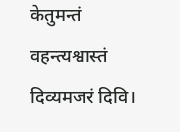केतुमन्तं वहन्त्यश्वास्तं दिव्यमजरं दिवि।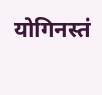योगिनस्तं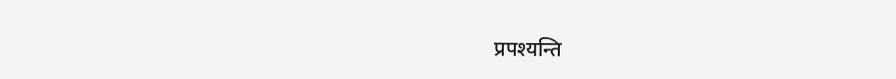प्रपश्यन्ति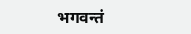भगवन्तं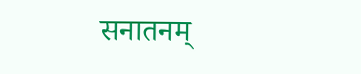सनातनम्